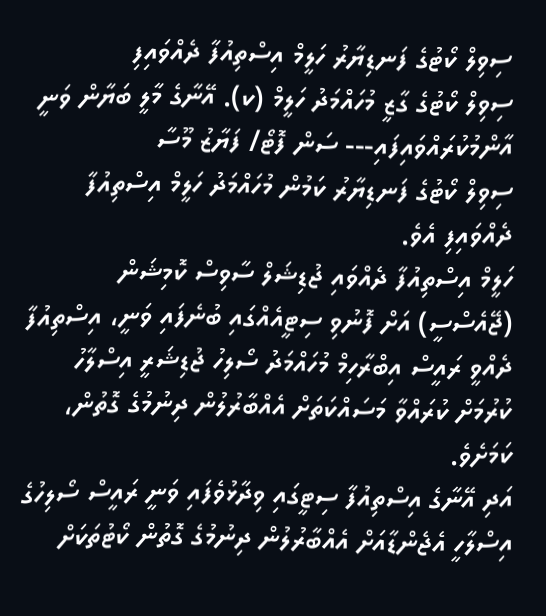ސިވިލް ކޯޓުގެ ފަނޑިޔާރު ހަލީމް އިސްތިއުފާ ދެއްވައިފި
ސިވިލް ކޯޓުގެ ގާޒީ މުހައްމަދު ހަލީމް (ކ). އޭނާގެ މާލީ ބަޔާން ވަނީ އާންމުކުރައްވައިފައި--- ސަން ފޮޓޯ/ ފަޔާޒު މޫސާ
ސިވިލް ކޯޓުގެ ފަނޑިޔާރު ކަމުން މުހައްމަދު ހަލީމް އިސްތިއުފާ ދެއްވައިފި އެވެ.
ހަލީމް އިސްތިއުފާ ދެއްވައި ޖުޑިޝަލް ސާވިސް ކޮމިޝަން (ޖޭއެސްސީ) އަށް ފޮނުވި ސިޓީއެއްގައި ބުނެފައި ވަނީ، އިސްތިއުފާ ދެއްވީ ރައީސް އިބްރާހިމް މުހައްމަދު ސޯލިހު ޖުޑިޝަރީ އިސްލާހު ކުރުމަށް ކުރައްވާ މަސައްކަތަށް އެއްބާރުލުން ދިނުމުގެ ގޮތުން، ކަމަށެވެ.
އަދި އޭނާގެ އިސްތިއުފާ ސިޓީގައި ވިދާޅުވެފައި ވަނީ ރައީސް ސޯލިހުގެ އިސްލާހީ އެޖެންޑާއަށް އެއްބާރުލުން ދިނުމުގެ ގޮތުން ކޯޓުތަކަށް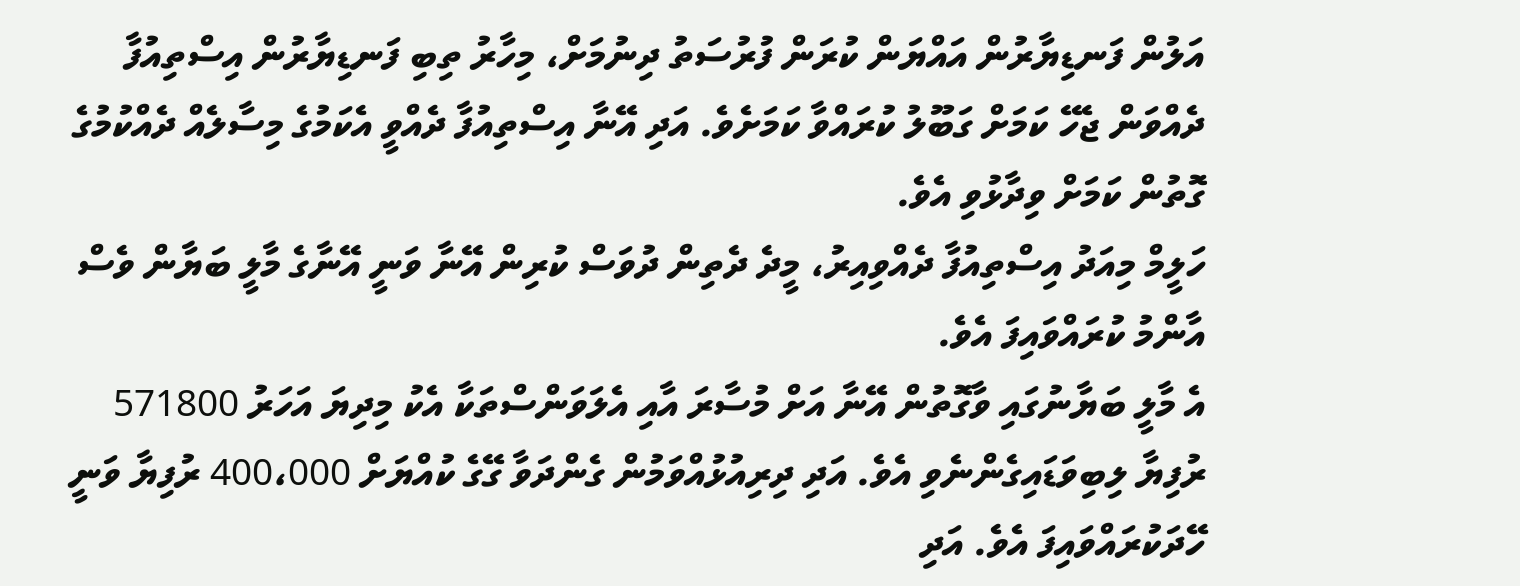އަލުން ފަނޑިޔާރުން އައްޔަން ކުރަން ފުރުސަތު ދިނުމަށް، މިހާރު ތިބި ފަނޑިޔާރުން އިސްތިއުފާ ދެއްވަން ޖެހޭ ކަމަށް ގަބޫލު ކުރައްވާ ކަމަށެވެ. އަދި އޭނާ އިސްތިއުފާ ދެއްވީ އެކަމުގެ މިސާލެއް ދެއްކުމުގެ ގޮތުން ކަމަށް ވިދާޅުވި އެވެ.
ހަލީމް މިއަދު އިސްތިއުފާ ދެއްވިއިރު، މީދެ ދެތިން ދުވަސް ކުރިން އޭނާ ވަނީ އޭނާގެ މާލީ ބަޔާން ވެސް އާންމު ކުރައްވައިފަ އެވެ.
އެ މާލީ ބަޔާނުގައި ވާގޮތުން އޭނާ އަށް މުސާރަ އާއި އެލަވަންސްތަކާ އެކު މިދިޔަ އަހަރު 571800 ރުފިޔާ ލިބިވަޑައިގެންނެވި އެވެ. އަދި ދިރިއުޅުއްވަމުން ގެންދަވާ ގޭގެ ކުއްޔަށް 400،000 ރުފިޔާ ވަނީ ހޭދަކުރައްވައިފަ އެވެ. އަދި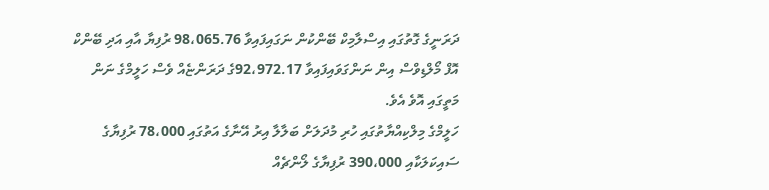ދަރަނީގެ ގޮތުގައި އިސްލާމިކް ބޭންކުން ނަގައިފައިވާ 98،065.76 ރުފިޔާ އާއި އަދި ބޭންކް އޮފް މޯލްޑިވްސް އިން ނަންގަވައިފައިވާ 92،972.17ގެ ދަރަންޏެއް ވެސް ހަލީމްގެ ނަން މަތީގައި އޮވެ އެވެ.
ހަލީމްގެ މިލްކިއްޔާތުގައި ހުރި މުދަލަށް ބަލާލާ އިރު އޭނާގެ އަތުގައި 78،000 ރުފިޔާގެ ސައިކަލަކާއި 390،000 ރުފިޔާގެ ލޯންޗެއް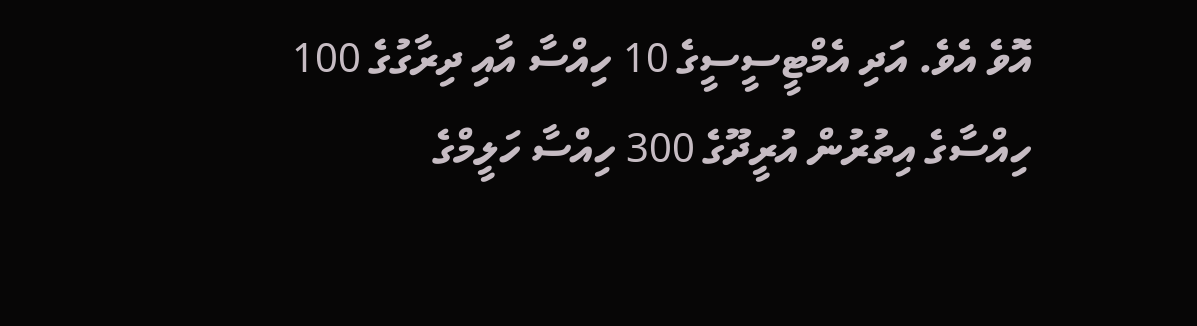އޮވެ އެވެ. އަދި އެމްޓީސީސީގެ 10 ހިއްސާ އާއި ދިރާގުގެ 100 ހިއްސާގެ އިތުރުން އުރީދޫގެ 300 ހިއްސާ ހަލީމްގެ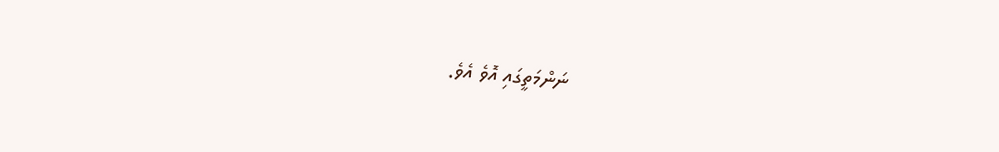ނަންމަތީގައި އޮވެ އެވެ.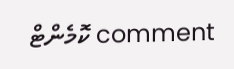comment ކޮމެންޓް